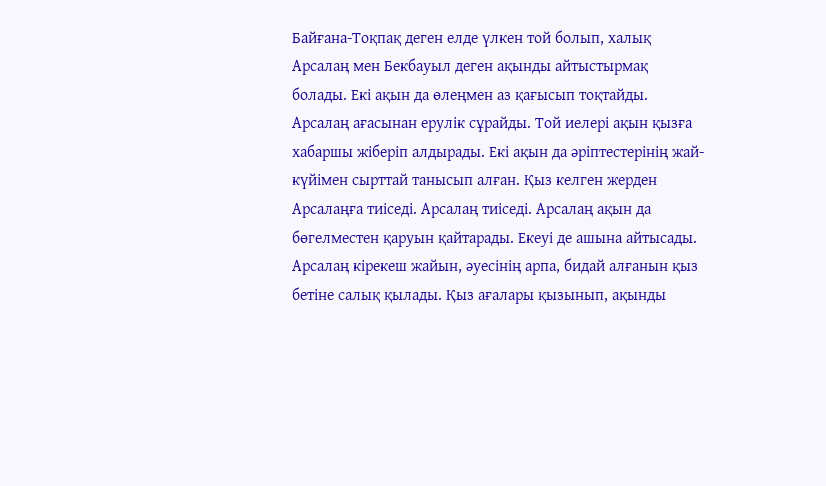Байғана-Тоқпақ деген елде үлкен той болып, халық Арсалаң мен Бекбауыл деген ақынды айтыстырмақ болады. Екі ақын да өлеңмен аз қағысып тоқтайды. Арсалаң ағасынан ерулік сұрайды. Той иелері ақын қызға хабаршы жіберіп алдырады. Екі ақын да әріптестерінің жай-күйімен сырттай танысып алған. Қыз келген жерден Арсалаңға тиіседі. Арсалаң тиіседі. Арсалаң ақын да бөгелместен қаруын қайтарады. Екеуі де ашына айтысады. Арсалаң кірекеш жайын, әуесінің арпа, бидай алғанын қыз бетіне салық қылады. Қыз ағалары қызынып, ақынды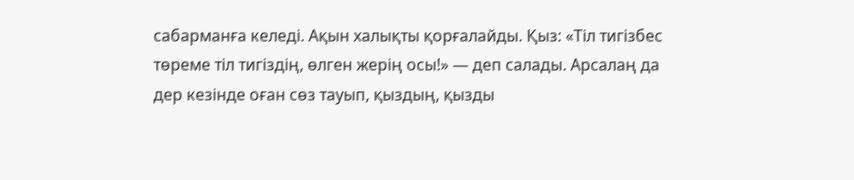сабарманға келеді. Ақын халықты қорғалайды. Қыз: «Тіл тигізбес төреме тіл тигіздің, өлген жерің осы!» — деп салады. Арсалаң да дер кезінде оған сөз тауып, қыздың, қызды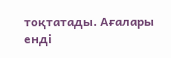тоқтатады. Ағалары енді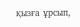қызға ұрсып,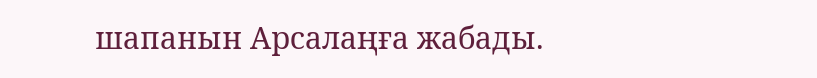шапанын Арсалаңға жабады.